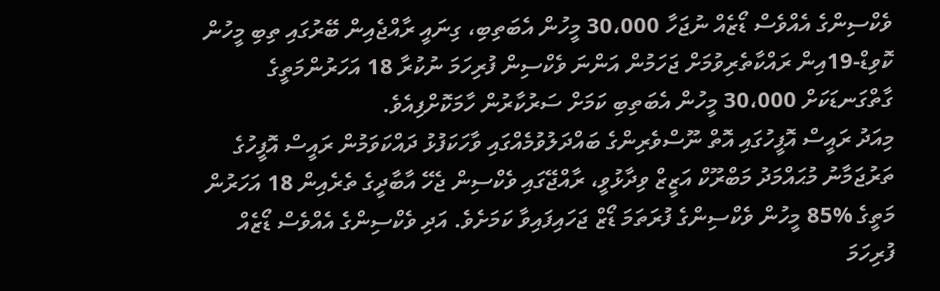ވެކްސިންގެ އެއްވެސް ޑޯޒެއް ނުޖަހާ 30،000 މީހުން އެބަތިބި، ގިނައީ ރާއްޖެއިން ބޭރުގައި ތިބި މީހުން
ކޮވިޑް-19އިން ރައްކާތެރިވުމަށް ޖަހަމުން އަންނަ ވެކްސިން ފުރިހަމަ ނުކުރާ 18 އަހަރުންމަތީގެ ގާތްގަނޑަކަށް 30،000 މީހުން އެބަތިބި ކަމަށް ސަރުކާރުން ހާމަކޮށްފިއެވެ.
މިއަދު ރައީސް އޮފީހުގައި އޮތް ނޫސްވެރިންގެ ބައްދަލުވުމެއްގައި ވާހަކަފުޅު ދައްކަވަމުން ރައީސް އޮފީހުގެ ތަރުޖަމާނު މުޙައްމަދު މަބްރޫކް އަޒީޒް ވިދާޅުވީ، ރާއްޖޭގައި ވެކްސިން ޖެހޭ އާބާދީގެ ތެރެއިން 18 އަހަރުން މަތީގެ %85 މީހުން ވެކްސިންގެ ފުރަތަމަ ޑޯޒް ޖަހައިފައިވާ ކަމަށެވެ. އަދި ވެކްސިންގެ އެއްވެސް ޑޯޒެއް ފުރިހަމަ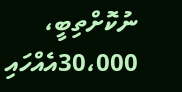ނުކޮށްތިބީ، 30،000އެއްހައި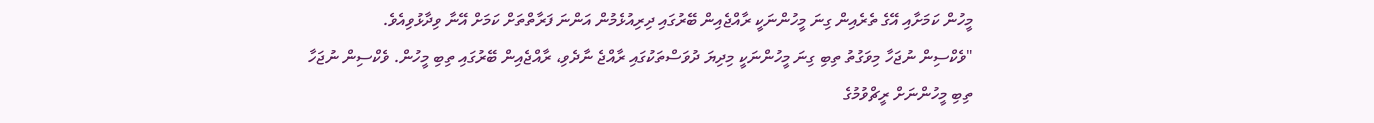މީހުން ކަމަށާއި އޭގެ ތެރެއިން ގިނަ މީހުންނަކީ ރާއްޖެއިން ބޭރުގައި ދިރިއުޅެމުން އަންނަ ފަރާތްތަށް ކަމަށް އޭނާ ވިދާޅުވިއެވެ.
"ވެކްސިން ނުޖަހާ މިވަގުތު ތިބި ގިނަ މީހުންނަކީ މިދިޔަ ދުވަސްތަކުގައި ރާއްޖެ ނާދެވި، ރާއްޖެއިން ބޭރުގައި ތިބި މީހުން. ވެކްސިން ނުޖަހާ ތިބި މީހުންނަށް ރީޗްވުމުގެ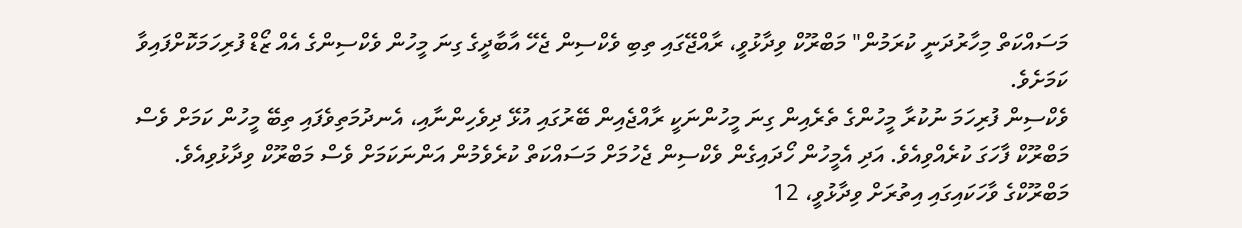މަސައްކަތް މިހާރުދަނީ ކުރަމުން" މަބްރޫކް ވިދާޅުވީ، ރާއްޖޭގައި ތިބި ވެކްސިން ޖެހޭ އާބާދީގެ ގިނަ މީހުން ވެކްސިންގެ އެއް ޒޯޑް ފުރިހަމަކޮށްފައިވާ ކަމަށެވެ.
ވެކްސިން ފުރިހަމަ ނުކުރާ މީހުންގެ ތެރެއިން ގިނަ މީހުންނަކީ ރާއްޖެއިން ބޭރުގައި އުޅޭ ދިވެހިންނާއި، އެނދުމަތިވެފައި ތިބޭ މީހުން ކަމަށް ވެސް މަބްރޫކް ފާހަގަ ކުރެއްވިއެވެ. އަދި އެމީހުން ހޯދައިގެން ވެކްސިން ޖެހުމަށް މަސައްކަތް ކުރެވެމުން އަންނަކަމަށް ވެސް މަބްރޫކް ވިދާޅުވިއެވެ.
މަބްރޫކްގެ ވާހަކައިގައި އިތުރަށް ވިދާޅުވީ، 12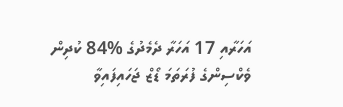އަހަރާއި 17 އަހަރާ ދެމެދުގެ %84 ކުދިން ވެކްސިންގެ ފުރަތަމަ ޑޯޒް ޖަހައިފައިވާ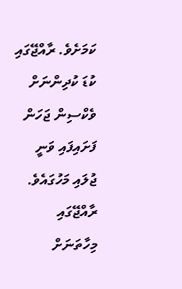ކަމަށެވެ. ރާއްޖޭގައި ކުޑަ ކުދިންނަށް ވެކްސިން ޖަހަން ފަށައިފައި ވަނީ ޖުލައި މަހުގައެވެ.
ރާއްޖޭގައި މިހާތަނަށް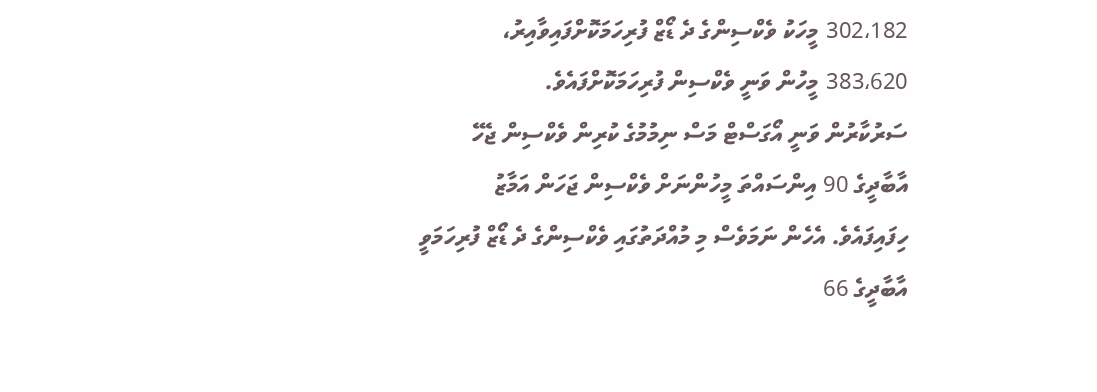302،182 މީހަކު ވެކްސިންގެ ދެ ޑޯޒް ފުރިހަމަކޮށްފައިވާއިރު، 383،620 މީހުން ވަނީ ވެކްސިން ފުރިހަމަކޮށްފައެވެ.
ސަރުކާރުން ވަނީ އޯގަސްޓް މަސް ނިމުމުގެ ކުރިން ވެކްސިން ޖެހޭ އާބާދީގެ 90 އިންސައްތަ މީހުންނަށް ވެކްސިން ޖަހަން އަމާޒު ހިފައިފައެވެ. އެހެން ނަމަވެސް މި މުއްދަތުގައި ވެކްސިންގެ ދެ ޑޯޒް ފުރިހަމަވީ އާބާދީގެ 66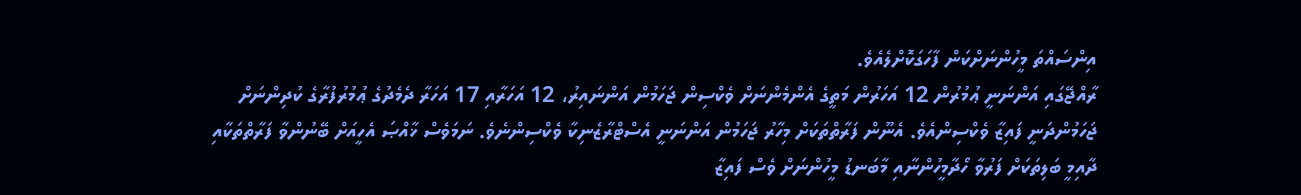އިންސައްތަ މީހުންނަށްކަން ފާހަގަކޮށްލެއެވެ.
ރާއްޖޭގައި އަންނަނީ ޢުމުރުން 12 އަހަރުން މަތީގެ އެންމެންނަށް ވެކްސިން ޖަހަމުން އަންނައިރު، 12 އަހަރާއި 17 އަހަރާ ދެމެދުގެ ޢުމުރުފުރާގެ ކުދިންނަށް ޖަހަމުންދަނީ ފައިޒާ ވެކްސިންއެވެ. އެނޫން ފަރާތްތަކަށް މިހާރު ޖަހަމުން އަންނަނީ އެސްޓްރާޒެނިކާ ވެކްސިންނެވެ. ނަމަވެސް ޚާއްޞަ އެހީއަށް ބޭނުންވާ ފަރާތްތަކާއި ދާއިމީ ބަލިތަކަށް ފަރުވާ ހޯދާމީހުންނާއި މާބަނޑު މީހުންނަށް ވެސް ފައިޒާ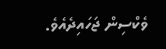ވެކްސިން ޖަހައިދެއެވެ.